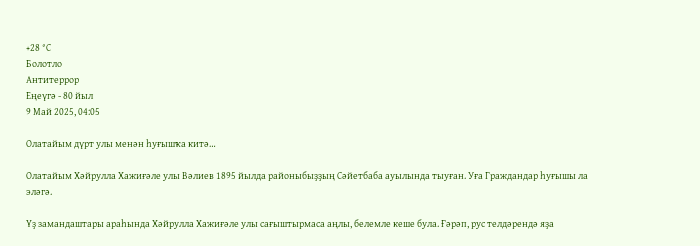+28 °С
Болотло
Антитеррор
Еңеүгә - 80 йыл
9 Май 2025, 04:05

Олатайым дүрт улы менән һуғышҡа китә…

Олатайым Хәйрулла Хажиғәле улы Вәлиев 1895 йылда районыбыҙҙың Сәйетбаба ауылында тыуған. Уға Граждандар һуғышы ла эләгә.

Үҙ замандаштары араһында Хәйрулла Хажиғәле улы сағыштырмаса аңлы, белемле кеше була. Ғәрәп, рус телдәрендә яҙа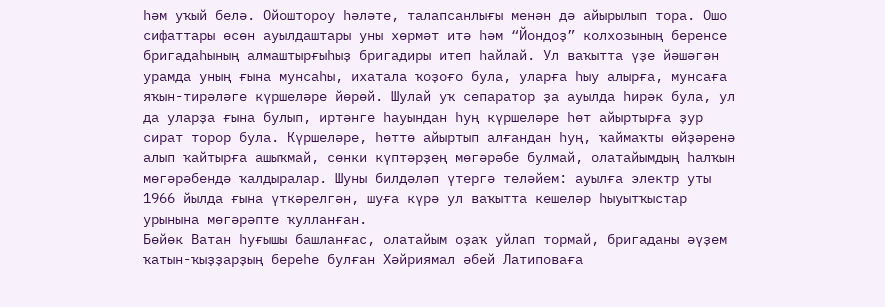һәм уҡый белә. Ойоштороу һәләте, талапсанлығы менән дә айырылып тора. Ошо сифаттары өсөн ауылдаштары уны хөрмәт итә һәм “Йондоҙ” колхозының беренсе бригадаһының алмаштырғыһыҙ бригадиры итеп һайлай. Ул ваҡытта үҙе йәшәгән урамда уның ғына мунсаһы, ихатала ҡоҙоғо була, уларға һыу алырға, мунсаға яҡын-тирәләге күршеләре йөрөй. Шулай уҡ сепаратор ҙа ауылда һирәк була, ул да уларҙа ғына булып, иртәнге һауындан һуң күршеләре һөт айыртырға ҙур сират торор була. Күршеләре, һөттө айыртып алғандан һуң, ҡаймаҡты өйҙәренә алып ҡайтырға ашыҡмай, сөнки күптәрҙең мөгәрәбе булмай, олатайымдың һалҡын мөгәрәбендә ҡалдыралар. Шуны билдәләп үтергә теләйем: ауылға электр уты 1966 йылда ғына үткәрелгән, шуға күрә ул ваҡытта кешеләр һыуытҡыстар урынына мөгәрәпте ҡулланған.
Бөйөк Ватан һуғышы башланғас, олатайым оҙаҡ уйлап тормай, бригаданы әүҙем ҡатын-ҡыҙҙарҙың береһе булған Хәйриямал әбей Латиповаға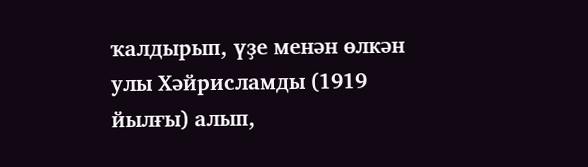ҡалдырып, үҙе менән өлкән улы Хәйрисламды (1919 йылғы) алып,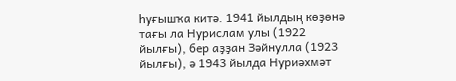һуғышҡа китә. 1941 йылдың көҙөнә тағы ла Нурислам улы (1922 йылғы), бер аҙҙан Зәйнулла (1923 йылғы), ә 1943 йылда Нуриәхмәт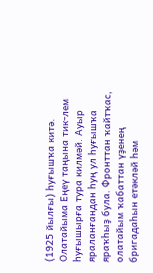(1925 йылғы) һуғышҡа китә.
Олатайыма Еңеү таңына тик-лем һуғышырға тура килмәй. Ауыр яраланғандан һуң ул һуғышҡа яраҡһыҙ була. Фронттан ҡайтҡас, олатайым ҡабаттан үҙенең бригадаһын етәкләй һәм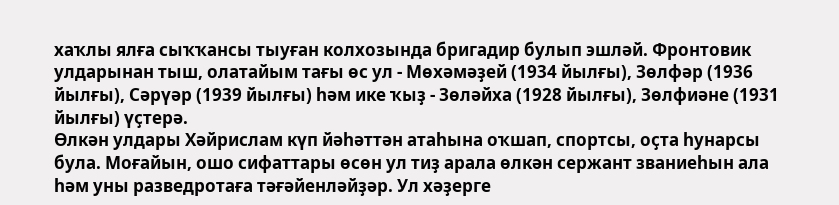хаҡлы ялға сыҡҡансы тыуған колхозында бригадир булып эшләй. Фронтовик улдарынан тыш, олатайым тағы өс ул - Мөхәмәҙей (1934 йылғы), Зөлфәр (1936 йылғы), Сәрүәр (1939 йылғы) һәм ике ҡыҙ - Зөләйха (1928 йылғы), Зөлфиәне (1931 йылғы) үҫтерә.
Өлкән улдары Хәйрислам күп йәһәттән атаһына оҡшап, спортсы, оҫта һунарсы була. Моғайын, ошо сифаттары өсөн ул тиҙ арала өлкән сержант званиеһын ала һәм уны разведротаға тәғәйенләйҙәр. Ул хәҙерге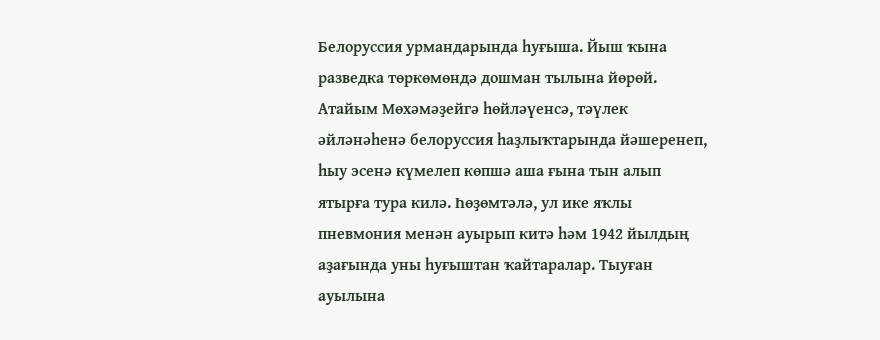Белоруссия урмандарында һуғыша. Йыш ҡына разведка төркөмөндә дошман тылына йөрөй. Атайым Мөхәмәҙейгә һөйләүенсә, тәүлек әйләнәһенә белоруссия һаҙлыҡтарында йәшеренеп, һыу эсенә күмелеп көпшә аша ғына тын алып ятырға тура килә. Һөҙөмтәлә, ул ике яҡлы пневмония менән ауырып китә һәм 1942 йылдың аҙағында уны һуғыштан ҡайтаралар. Тыуған ауылына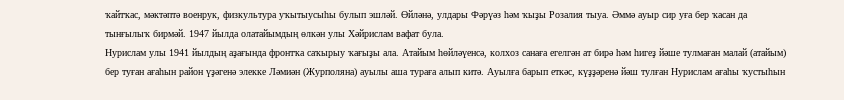ҡайтҡас, мәктәптә военрук, физкультура уҡытыусыһы булып эшләй. Өйләнә, улдары Фәрүәз һәм ҡыҙы Розалия тыуа. Әммә ауыр сир уға бер ҡасан да тынғылыҡ бирмәй. 1947 йылда олатайымдың өлкән улы Хәйрислам вафат була.
Нурислам улы 1941 йылдың аҙағында фронтҡа саҡырыу ҡағыҙы ала. Атайым һөйләүенсә, колхоз санаға егелгән ат бирә һәм һигеҙ йәше тулмаған малай (атайым) бер туған ағаһын район үҙәгенә элекке Ләмиән (Журполяна) ауылы аша тураға алып китә. Ауылға барып еткәс, күҙҙәренә йәш тулған Нурислам ағаһы ҡустыһын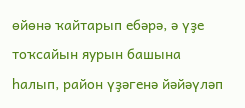өйөнә ҡайтарып ебәрә, ә үҙе тоҡсайын яурын башына һалып, район үҙәгенә йәйәүләп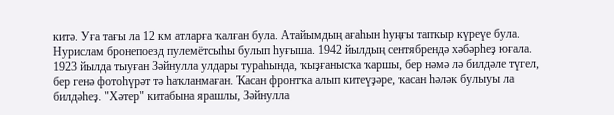китә. Уға тағы ла 12 км атларға ҡалған була. Атайымдың ағаһын һуңғы тапҡыр күреүе була. Нурислам бронепоезд пулемётсыһы булып һуғыша. 1942 йылдың сентябрендә хәбәрһеҙ юғала.
1923 йылда тыуған Зәйнулла улдары тураһында, ҡыҙғанысҡа ҡаршы, бер нәмә лә билдәле түгел, бер генә фотоһүрәт тә һаҡланмаған. Ҡасан фронтҡа алып китеүҙәре, ҡасан һәләк булыуы ла билдәһеҙ. "Хәтер" китабына ярашлы, Зәйнулла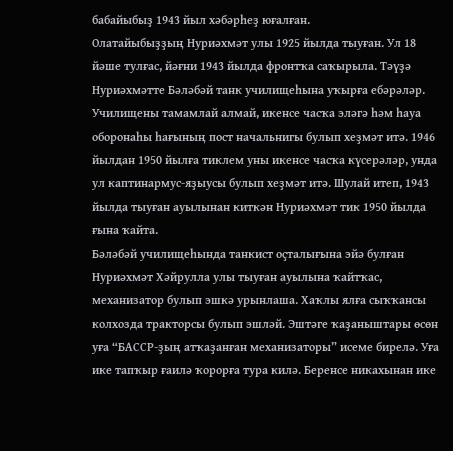бабайыбыҙ 1943 йыл хәбәрһеҙ юғалған.
Олатайыбыҙҙың Нуриәхмәт улы 1925 йылда тыуған. Ул 18 йәше тулғас, йәғни 1943 йылда фронтҡа саҡырыла. Тәүҙә Нуриәхмәтте Бәләбәй танк училищеһына уҡырға ебәрәләр. Училищены тамамлай алмай, икенсе часҡа эләгә һәм һауа оборонаһы һағының пост начальнигы булып хеҙмәт итә. 1946 йылдан 1950 йылға тиклем уны икенсе часҡа күсерәләр, унда ул каптинармус-яҙыусы булып хеҙмәт итә. Шулай итеп, 1943 йылда тыуған ауылынан киткән Нуриәхмәт тик 1950 йылда ғына ҡайта.
Бәләбәй училищеһында танкист оҫталығына эйә булған Нуриәхмәт Хәйрулла улы тыуған ауылына ҡайтҡас, механизатор булып эшкә урынлаша. Хаҡлы ялға сыҡҡансы колхозда тракторсы булып эшләй. Эштәге ҡаҙаныштары өсөн уға “БАССР-ҙың атҡаҙанған механизаторы” исеме бирелә. Уға ике тапҡыр ғаилә ҡорорға тура килә. Беренсе никахынан ике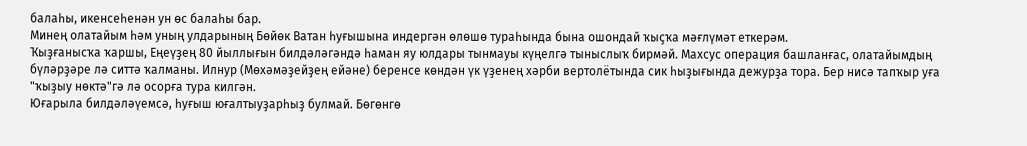балаһы, икенсеһенән ун өс балаһы бар.
Минең олатайым һәм уның улдарының Бөйөк Ватан һуғышына индергән өлөшө тураһында бына ошондай ҡыҫҡа мәғлүмәт еткерәм.
Ҡыҙғанысҡа ҡаршы, Еңеүҙең 80 йыллығын билдәләгәндә һаман яу юлдары тынмауы күңелгә тыныслыҡ бирмәй. Махсус операция башланғас, олатайымдың бүләрҙәре лә ситтә ҡалманы. Илнур (Мөхәмәҙейҙең ейәне) беренсе көндән үк үҙенең хәрби вертолётында сик һыҙығында дежурҙа тора. Бер нисә тапҡыр уға "ҡыҙыу нөктә"гә лә осорға тура килгән.
Юғарыла билдәләүемсә, һуғыш юғалтыуҙарһыҙ булмай. Бөгөнгө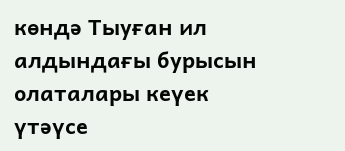көндә Тыуған ил алдындағы бурысын олаталары кеүек үтәүсе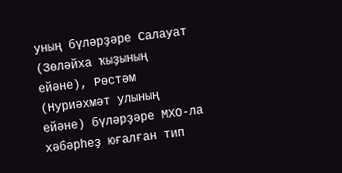уның бүләрҙәре Салауат (Зөләйха ҡыҙының ейәне), Рөстәм (Нуриәхмәт улының ейәне) бүләрҙәре МХО-ла хәбәрһеҙ юғалған тип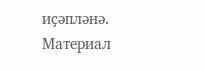иҫәпләнә.
Материал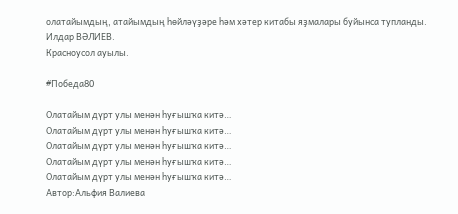олатайымдың, атайымдың һөйләүҙәре һәм хәтер китабы яҙмалары буйынса тупланды.
Илдар ВӘЛИЕВ.
Красноусол ауылы.

#Победа80

Олатайым дүрт улы менән һуғышҡа китә…
Олатайым дүрт улы менән һуғышҡа китә…
Олатайым дүрт улы менән һуғышҡа китә…
Олатайым дүрт улы менән һуғышҡа китә…
Олатайым дүрт улы менән һуғышҡа китә…
Автор:Альфия Валиева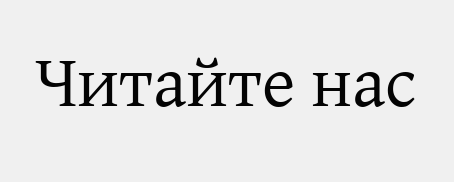Читайте нас